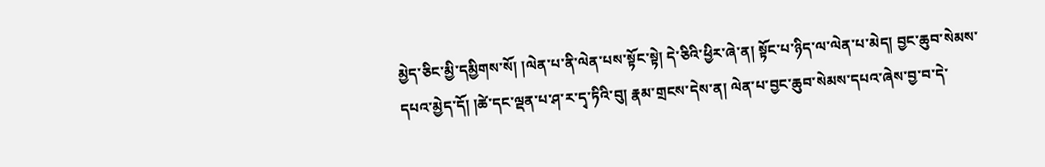མྱེད་ཅིང་མྱི་དམྱིགས་སོ། །ལེན་པ་ནི་ལེན་པས་སྟོང་སྟེ། དེ་ཅིའི་ཕྱིར་ཞེ་ན། སྟོང་པ་ཉིད་ལ་ལེན་པ་མེད། བྱང་ཆུབ་སེམས་དཔའ་མྱེད་དོ། །ཚེ་དང་ལྡན་པ་ཤ་ར་དྭ་ཏིའི་བུ། རྣམ་གྲངས་དེས་ན། ལེན་པ་བྱང་ཆུབ་སེམས་དཔའ་ཞེས་བྱ་བ་དེ་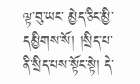ལྟ་བུ་ཡང་ མྱེད་ཅིང་མྱི་དམྱིགས་སོ། །སྲིད་པ་ནི་སྲིད་པས་སྟོང་སྟེ། དེ་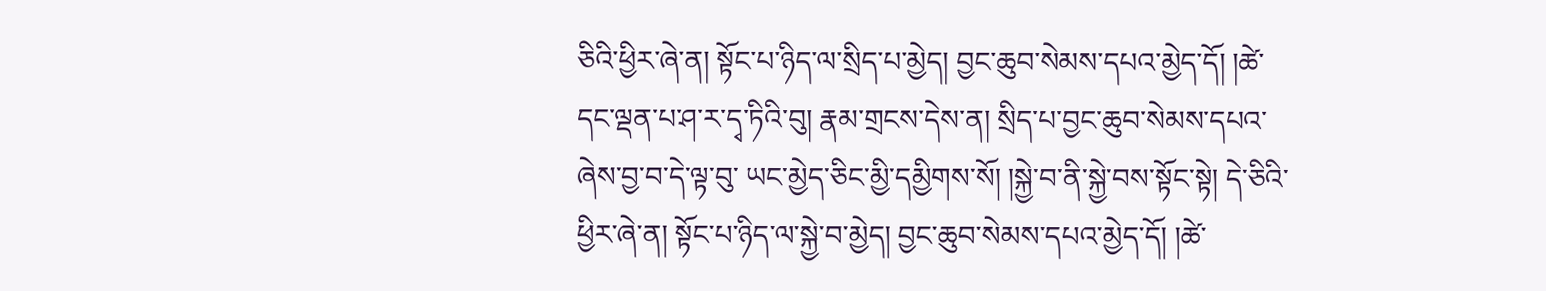ཅིའི་ཕྱིར་ཞེ་ན། སྟོང་པ་ཉིད་ལ་སྲིད་པ་མྱེད། བྱང་ཆུབ་སེམས་དཔའ་མྱེད་དོ། །ཚེ་དང་ལྡན་པ་ཤ་ར་དྭ་ཏིའི་བུ། རྣམ་གྲངས་དེས་ན། སྲིད་པ་བྱང་ཆུབ་སེམས་དཔའ་ཞེས་བྱ་བ་དེ་ལྟ་བུ་ ཡང་མྱེད་ཅིང་མྱི་དམྱིགས་སོ། །སྐྱེ་བ་ནི་སྐྱེ་བས་སྟོང་སྟེ། དེ་ཅིའི་ཕྱིར་ཞེ་ན། སྟོང་པ་ཉིད་ལ་སྐྱེ་བ་མྱེད། བྱང་ཆུབ་སེམས་དཔའ་མྱེད་དོ། །ཚེ་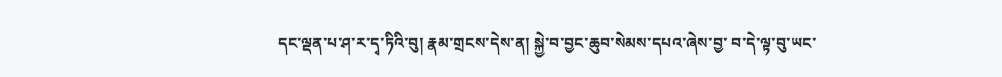དང་ལྡན་པ་ཤ་ར་དྭ་ཏིའི་བུ། རྣམ་གྲངས་དེས་ན། སྐྱེ་བ་བྱང་ཆུབ་སེམས་དཔའ་ཞེས་བྱ་ བ་དེ་ལྟ་བུ་ཡང་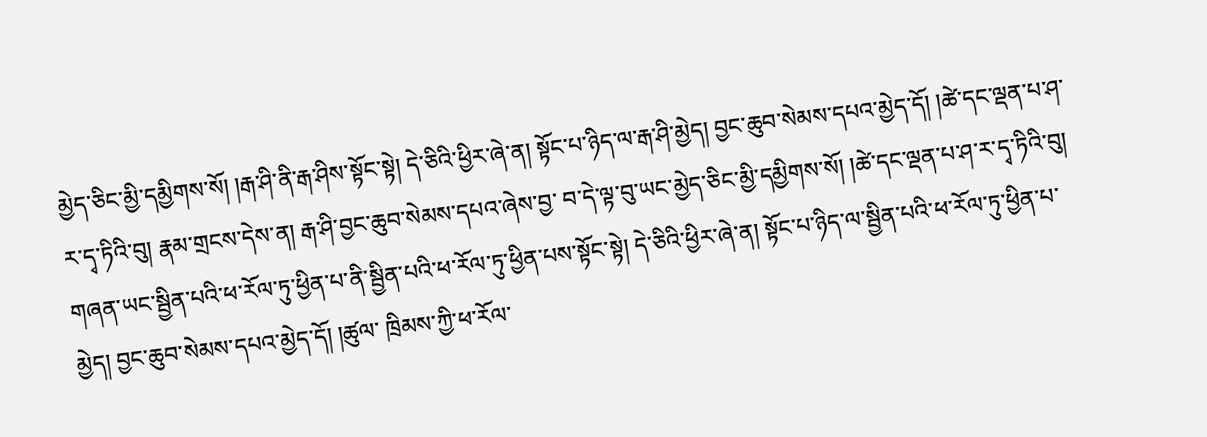མྱེད་ཅིང་མྱི་དམྱིགས་སོ། །རྒ་ཤི་ནི་རྒ་ཤིས་སྟོང་སྟེ། དེ་ཅིའི་ཕྱིར་ཞེ་ན། སྟོང་པ་ཉིད་ལ་རྒ་ཤི་མྱེད། བྱང་ཆུབ་སེམས་དཔའ་མྱེད་དོ། །ཚེ་དང་ལྡན་པ་ཤ་ར་དྭ་ཏིའི་བུ། རྣམ་གྲངས་དེས་ན། རྒ་ཤི་བྱང་ཆུབ་སེམས་དཔའ་ཞེས་བྱ་ བ་དེ་ལྟ་བུ་ཡང་མྱེད་ཅིང་མྱི་དམྱིགས་སོ། །ཚེ་དང་ལྡན་པ་ཤ་ར་དྭ་ཏིའི་བུ། གཞན་ཡང་སྦྱིན་པའི་ཕ་རོལ་ཏུ་ཕྱིན་པ་ནི་སྦྱིན་པའི་ཕ་རོལ་ཏུ་ཕྱིན་པས་སྟོང་སྟེ། དེ་ཅིའི་ཕྱིར་ཞེ་ན། སྟོང་པ་ཉིད་ལ་སྦྱིན་པའི་ཕ་རོལ་ཏུ་ཕྱིན་པ་མྱེད། བྱང་ཆུབ་སེམས་དཔའ་མྱེད་དོ། །ཚུལ་ ཁྲིམས་ཀྱི་ཕ་རོལ་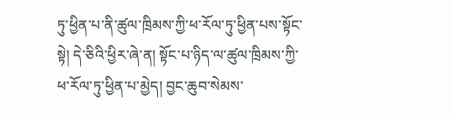ཏུ་ཕྱིན་པ་ནི་ཚུལ་ཁྲིམས་ཀྱི་ཕ་རོལ་ཏུ་ཕྱིན་པས་སྟོང་སྟེ། དེ་ཅིའི་ཕྱིར་ཞེ་ན། སྟོང་པ་ཉིད་ལ་ཚུལ་ཁྲིམས་ཀྱི་ཕ་རོལ་ཏུ་ཕྱིན་པ་མྱེད། བྱང་ཆུབ་སེམས་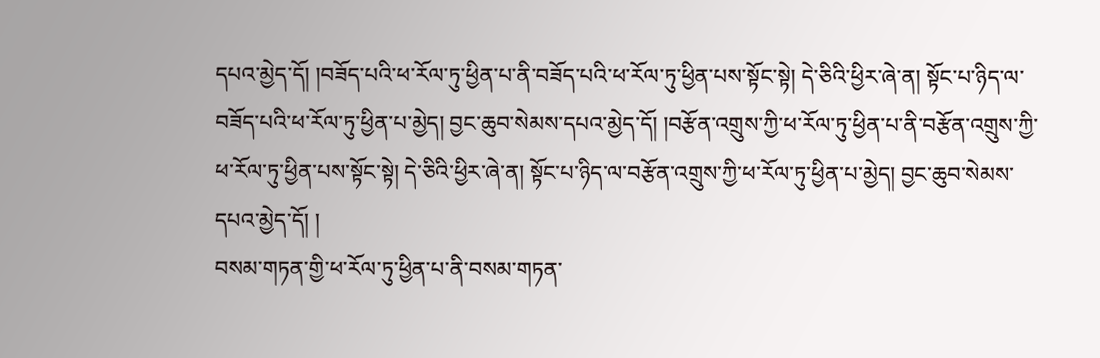དཔའ་མྱེད་དོ། །བཟོད་པའི་ཕ་རོལ་ཏུ་ཕྱིན་པ་ནི་བཟོད་པའི་ཕ་རོལ་ཏུ་ཕྱིན་པས་སྟོང་སྟེ། དེ་ཅིའི་ཕྱིར་ཞེ་ན། སྟོང་པ་ཉིད་ལ་བཟོད་པའི་ཕ་རོལ་ཏུ་ཕྱིན་པ་མྱེད། བྱང་ཆུབ་སེམས་དཔའ་མྱེད་དོ། །བརྩོན་འགྲུས་ཀྱི་ཕ་རོལ་ཏུ་ཕྱིན་པ་ནི་བརྩོན་འགྲུས་ཀྱི་ཕ་རོལ་ཏུ་ཕྱིན་པས་སྟོང་སྟེ། དེ་ཅིའི་ཕྱིར་ཞེ་ན། སྟོང་པ་ཉིད་ལ་བརྩོན་འགྲུས་ཀྱི་ཕ་རོལ་ཏུ་ཕྱིན་པ་མྱེད། བྱང་ཆུབ་སེམས་དཔའ་མྱེད་དོ། །
བསམ་གཏན་གྱི་ཕ་རོལ་ཏུ་ཕྱིན་པ་ནི་བསམ་གཏན་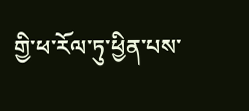གྱི་ཕ་རོལ་ཏུ་ཕྱིན་པས་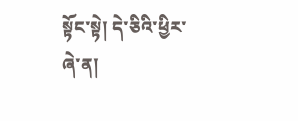སྟོང་སྟེ། དེ་ཅིའི་ཕྱིར་ཞེ་ན།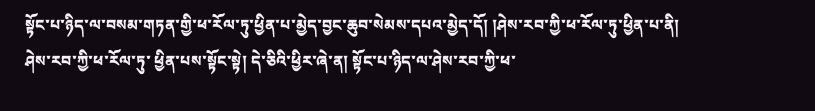སྟོང་པ་ཉིད་ལ་བསམ་གཏན་གྱི་ཕ་རོལ་ཏུ་ཕྱིན་པ་མྱེད་བྱང་ཆུབ་སེམས་དཔའ་མྱེད་དོ། །ཤེས་རབ་ཀྱི་ཕ་རོལ་ཏུ་ཕྱིན་པ་ནི། ཤེས་རབ་ཀྱི་ཕ་རོལ་ཏུ་ ཕྱིན་པས་སྟོང་སྟེ། དེ་ཅིའི་ཕྱིར་ཞེ་ན། སྟོང་པ་ཉིད་ལ་ཤེས་རབ་ཀྱི་ཕ་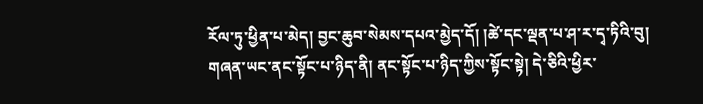རོལ་ཏུ་ཕྱིན་པ་མེད། བྱང་ཆུབ་སེམས་དཔའ་མྱེད་དོ། །ཚེ་དང་ལྡན་པ་ཤ་ར་དྭ་ཏིའི་བུ། གཞན་ཡང་ནང་སྟོང་པ་ཉིད་ནི། ནང་སྟོང་པ་ཉིད་ཀྱིས་སྟོང་སྟེ། དེ་ཅིའི་ཕྱིར་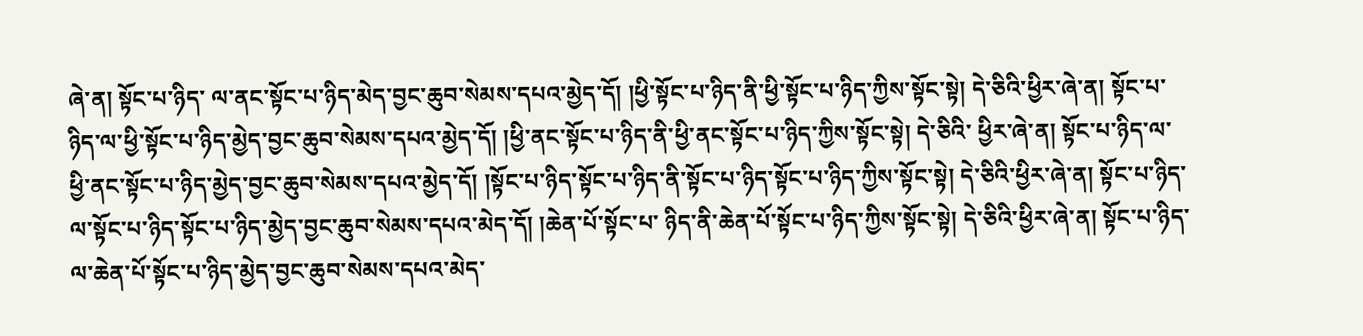ཞེ་ན། སྟོང་པ་ཉིད་ ལ་ནང་སྟོང་པ་ཉིད་མེད་བྱང་ཆུབ་སེམས་དཔའ་མྱེད་དོ། །ཕྱི་སྟོང་པ་ཉིད་ནི་ཕྱི་སྟོང་པ་ཉིད་ཀྱིས་སྟོང་སྟེ། དེ་ཅིའི་ཕྱིར་ཞེ་ན། སྟོང་པ་ཉིད་ལ་ཕྱི་སྟོང་པ་ཉིད་མྱེད་བྱང་ཆུབ་སེམས་དཔའ་མྱེད་དོ། །ཕྱི་ནང་སྟོང་པ་ཉིད་ནི་ཕྱི་ནང་སྟོང་པ་ཉིད་ཀྱིས་སྟོང་སྟེ། དེ་ཅིའི་ ཕྱིར་ཞེ་ན། སྟོང་པ་ཉིད་ལ་ཕྱི་ནང་སྟོང་པ་ཉིད་མྱེད་བྱང་ཆུབ་སེམས་དཔའ་མྱེད་དོ། །སྟོང་པ་ཉིད་སྟོང་པ་ཉིད་ནི་སྟོང་པ་ཉིད་སྟོང་པ་ཉིད་ཀྱིས་སྟོང་སྟེ། དེ་ཅིའི་ཕྱིར་ཞེ་ན། སྟོང་པ་ཉིད་ལ་སྟོང་པ་ཉིད་སྟོང་པ་ཉིད་མྱེད་བྱང་ཆུབ་སེམས་དཔའ་མེད་དོ། །ཆེན་པོ་སྟོང་པ་ ཉིད་ནི་ཆེན་པོ་སྟོང་པ་ཉིད་ཀྱིས་སྟོང་སྟེ། དེ་ཅིའི་ཕྱིར་ཞེ་ན། སྟོང་པ་ཉིད་ལ་ཆེན་པོ་སྟོང་པ་ཉིད་མྱེད་བྱང་ཆུབ་སེམས་དཔའ་མེད་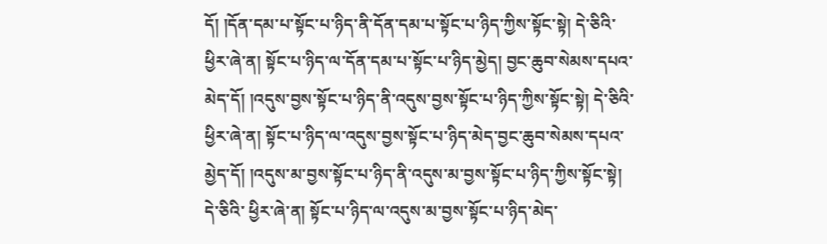དོ། །དོན་དམ་པ་སྟོང་པ་ཉིད་ནི་དོན་དམ་པ་སྟོང་པ་ཉིད་ཀྱིས་སྟོང་སྟེ། དེ་ཅིའི་ཕྱིར་ཞེ་ན། སྟོང་པ་ཉིད་ལ་དོན་དམ་པ་སྟོང་པ་ཉིད་མྱེད། བྱང་ཆུབ་སེམས་དཔའ་མེད་དོ། །འདུས་བྱས་སྟོང་པ་ཉིད་ནི་འདུས་བྱས་སྟོང་པ་ཉིད་ཀྱིས་སྟོང་སྟེ། དེ་ཅིའི་ཕྱིར་ཞེ་ན། སྟོང་པ་ཉིད་ལ་འདུས་བྱས་སྟོང་པ་ཉིད་མེད་བྱང་ཆུབ་སེམས་དཔའ་མྱེད་དོ། །འདུས་མ་བྱས་སྟོང་པ་ཉིད་ནི་འདུས་མ་བྱས་སྟོང་པ་ཉིད་ཀྱིས་སྟོང་སྟེ། དེ་ཅིའི་ ཕྱིར་ཞེ་ན། སྟོང་པ་ཉིད་ལ་འདུས་མ་བྱས་སྟོང་པ་ཉིད་མེད་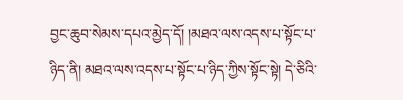བྱང་ཆུབ་སེམས་དཔའ་མྱེད་དོ། །མཐའ་ལས་འདས་པ་སྟོང་པ་ཉིད་ནི། མཐའ་ལས་འདས་པ་སྟོང་པ་ཉིད་ཀྱིས་སྟོང་སྟེ། དེ་ཅིའི་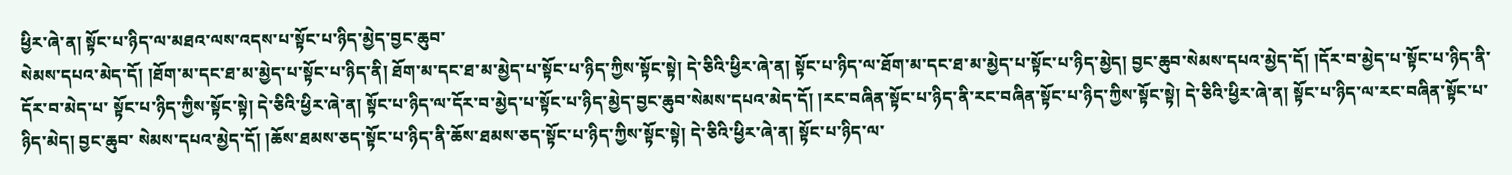ཕྱིར་ཞེ་ན། སྟོང་པ་ཉིད་ལ་མཐའ་ལས་འདས་པ་སྟོང་པ་ཉིད་མྱེད་བྱང་ཆུབ་
སེམས་དཔའ་མེད་དོ། །ཐོག་མ་དང་ཐ་མ་མྱེད་པ་སྟོང་པ་ཉིད་ནི། ཐོག་མ་དང་ཐ་མ་མྱེད་པ་སྟོང་པ་ཉིད་ཀྱིས་སྟོང་སྟེ། དེ་ཅིའི་ཕྱིར་ཞེ་ན། སྟོང་པ་ཉིད་ལ་ཐོག་མ་དང་ཐ་མ་མྱེད་པ་སྟོང་པ་ཉིད་མྱེད། བྱང་ཆུབ་སེམས་དཔའ་མྱེད་དོ། །དོར་བ་མྱེད་པ་སྟོང་པ་ཉིད་ནི་དོར་བ་མེད་པ་ སྟོང་པ་ཉིད་ཀྱིས་སྟོང་སྟེ། དེ་ཅིའི་ཕྱིར་ཞེ་ན། སྟོང་པ་ཉིད་ལ་དོར་བ་མྱེད་པ་སྟོང་པ་ཉིད་མྱེད་བྱང་ཆུབ་སེམས་དཔའ་མེད་དོ། །རང་བཞིན་སྟོང་པ་ཉིད་ནི་རང་བཞིན་སྟོང་པ་ཉིད་ཀྱིས་སྟོང་སྟེ། དེ་ཅིའི་ཕྱིར་ཞེ་ན། སྟོང་པ་ཉིད་ལ་རང་བཞིན་སྟོང་པ་ཉིད་མེད། བྱང་ཆུབ་ སེམས་དཔའ་མྱེད་དོ། །ཆོས་ཐམས་ཅད་སྟོང་པ་ཉིད་ནི་ཆོས་ཐམས་ཅད་སྟོང་པ་ཉིད་ཀྱིས་སྟོང་སྟེ། དེ་ཅིའི་ཕྱིར་ཞེ་ན། སྟོང་པ་ཉིད་ལ་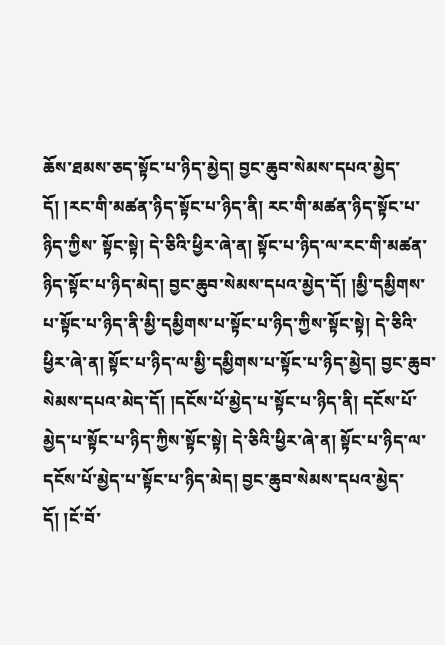ཆོས་ཐམས་ཅད་སྟོང་པ་ཉིད་མྱེད། བྱང་ཆུབ་སེམས་དཔའ་མྱེད་དོ། །རང་གི་མཚན་ཉིད་སྟོང་པ་ཉིད་ནི། རང་གི་མཚན་ཉིད་སྟོང་པ་ཉིད་ཀྱིས་ སྟོང་སྟེ། དེ་ཅིའི་ཕྱིར་ཞེ་ན། སྟོང་པ་ཉིད་ལ་རང་གི་མཚན་ཉིད་སྟོང་པ་ཉིད་མེད། བྱང་ཆུབ་སེམས་དཔའ་མྱེད་དོ། །མྱི་དམྱིགས་པ་སྟོང་པ་ཉིད་ནི་མྱི་དམྱིགས་པ་སྟོང་པ་ཉིད་ཀྱིས་སྟོང་སྟེ། དེ་ཅིའི་ཕྱིར་ཞེ་ན། སྟོང་པ་ཉིད་ལ་མྱི་དམྱིགས་པ་སྟོང་པ་ཉིད་མྱེད། བྱང་ཆུབ་ སེམས་དཔའ་མེད་དོ། །དངོས་པོ་མྱེད་པ་སྟོང་པ་ཉིད་ནི། དངོས་པོ་མྱེད་པ་སྟོང་པ་ཉིད་ཀྱིས་སྟོང་སྟེ། དེ་ཅིའི་ཕྱིར་ཞེ་ན། སྟོང་པ་ཉིད་ལ་དངོས་པོ་མྱེད་པ་སྟོང་པ་ཉིད་མེད། བྱང་ཆུབ་སེམས་དཔའ་མྱེད་དོ། །ངོ་བོ་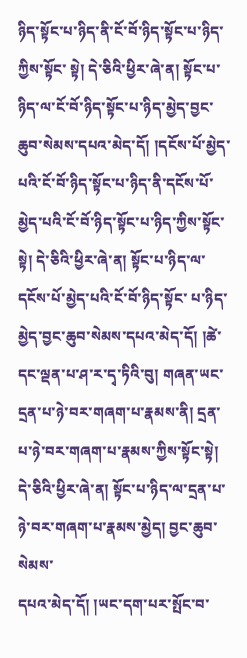ཉིད་སྟོང་པ་ཉིད་ནི་ངོ་བོ་ཉིད་སྟོང་པ་ཉིད་ཀྱིས་སྟོང་ སྟེ། དེ་ཅིའི་ཕྱིར་ཞེ་ན། སྟོང་པ་ཉིད་ལ་ངོ་བོ་ཉིད་སྟོང་པ་ཉིད་མྱེད་བྱང་ཆུབ་སེམས་དཔའ་མེད་དོ། །དངོས་པོ་མྱེད་པའི་ངོ་བོ་ཉིད་སྟོང་པ་ཉིད་ནི་དངོས་པོ་མྱེད་པའི་ངོ་བོ་ཉིད་སྟོང་པ་ཉིད་ཀྱིས་སྟོང་སྟེ། དེ་ཅིའི་ཕྱིར་ཞེ་ན། སྟོང་པ་ཉིད་ལ་དངོས་པོ་མྱེད་པའི་ངོ་བོ་ཉིད་སྟོང་ པ་ཉིད་མྱེད་བྱང་ཆུབ་སེམས་དཔའ་མེད་དོ། །ཚེ་དང་ལྡན་པ་ཤ་ར་དྭ་ཏིའི་བུ། གཞན་ཡང་དྲན་པ་ཉེ་བར་གཞག་པ་རྣམས་ནི། དྲན་པ་ཉེ་བར་གཞག་པ་རྣམས་ཀྱིས་སྟོང་སྟེ། དེ་ཅིའི་ཕྱིར་ཞེ་ན། སྟོང་པ་ཉིད་ལ་དྲན་པ་ཉེ་བར་གཞག་པ་རྣམས་མྱེད། བྱང་ཆུབ་སེམས་
དཔའ་མེད་དོ། །ཡང་དག་པར་སྤོང་བ་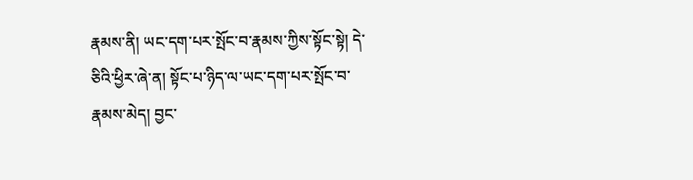རྣམས་ནི། ཡང་དག་པར་སྤོང་བ་རྣམས་ཀྱིས་སྟོང་སྟེ། དེ་ཅིའི་ཕྱིར་ཞེ་ན། སྟོང་པ་ཉིད་ལ་ཡང་དག་པར་སྤོང་བ་རྣམས་མེད། བྱང་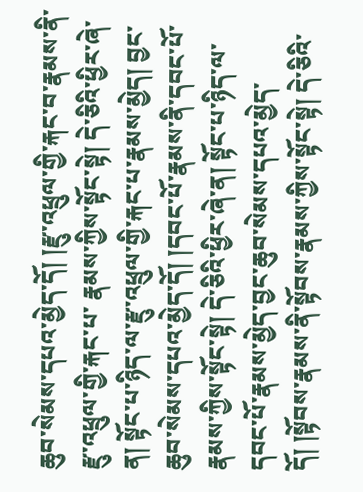ཆུབ་སེམས་དཔའ་མྱེད་དོ། །རྫུ་འཕྲུལ་གྱི་རྐང་བ་རྣམས་ནི་རྫུ་འཕྲུལ་གྱི་རྐང་པ་ རྣམས་ཀྱིས་སྟོང་སྟེ། དེ་ཅིའི་ཕྱིར་ཞེ་ན། སྟོང་པ་ཉིད་ལ་རྫུ་འཕྲུལ་གྱི་རྐང་པ་རྣམས་མྱེད། བྱང་ཆུབ་སེམས་དཔའ་མྱེད་དོ། །དབང་པོ་རྣམས་ནི་དབང་པོ་རྣམས་ཀྱིས་སྟོང་སྟེ། དེ་ཅིའི་ཕྱིར་ཞེ་ན། སྟོང་པ་ཉིད་ལ་དབང་པོ་རྣམས་མྱེད་བྱང་ཆུབ་སེམས་དཔའ་མྱེད་ དོ། །སྟོབས་རྣམས་ནི་སྟོབས་རྣམས་ཀྱིས་སྟོང་སྟེ། དེ་ཅིའི་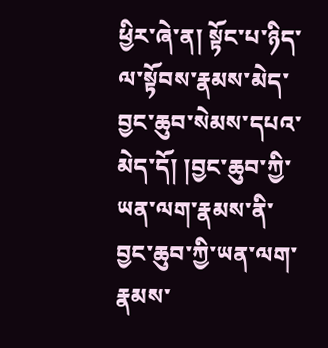ཕྱིར་ཞེ་ན། སྟོང་པ་ཉིད་ལ་སྟོབས་རྣམས་མེད་བྱང་ཆུབ་སེམས་དཔའ་མེད་དོ། །བྱང་ཆུབ་ཀྱི་ཡན་ལག་རྣམས་ནི་བྱང་ཆུབ་ཀྱི་ཡན་ལག་རྣམས་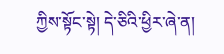ཀྱིས་སྟོང་སྟེ། དེ་ཅིའི་ཕྱིར་ཞེ་ན།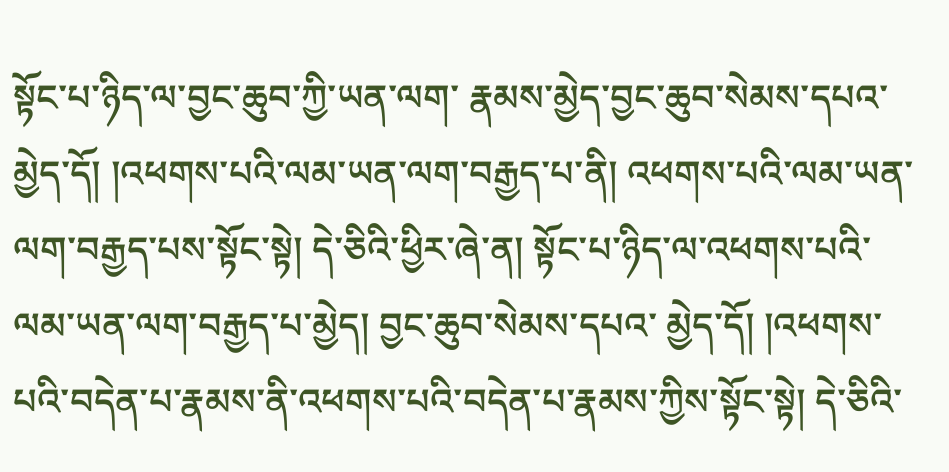སྟོང་པ་ཉིད་ལ་བྱང་ཆུབ་ཀྱི་ཡན་ལག་ རྣམས་མྱེད་བྱང་ཆུབ་སེམས་དཔའ་མྱེད་དོ། །འཕགས་པའི་ལམ་ཡན་ལག་བརྒྱད་པ་ནི། འཕགས་པའི་ལམ་ཡན་ལག་བརྒྱད་པས་སྟོང་སྟེ། དེ་ཅིའི་ཕྱིར་ཞེ་ན། སྟོང་པ་ཉིད་ལ་འཕགས་པའི་ལམ་ཡན་ལག་བརྒྱད་པ་མྱེད། བྱང་ཆུབ་སེམས་དཔའ་ མྱེད་དོ། །འཕགས་པའི་བདེན་པ་རྣམས་ནི་འཕགས་པའི་བདེན་པ་རྣམས་ཀྱིས་སྟོང་སྟེ། དེ་ཅིའི་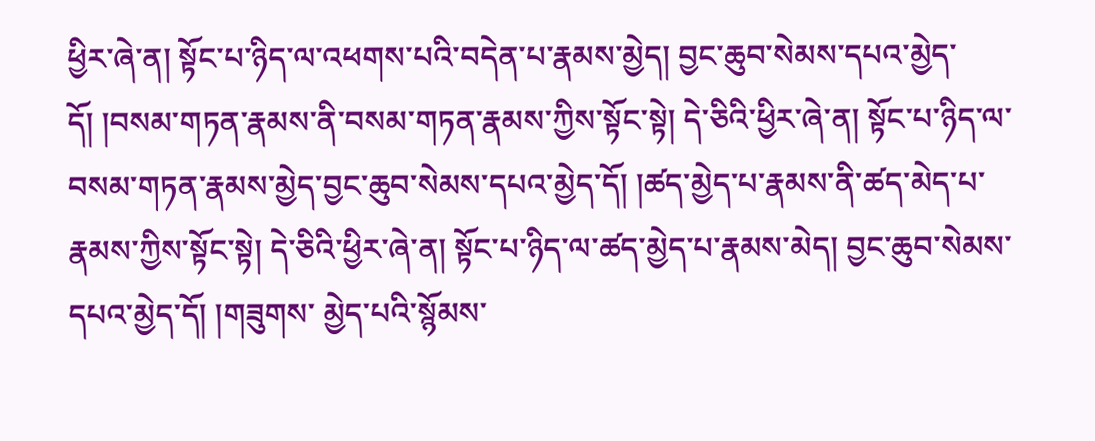ཕྱིར་ཞེ་ན། སྟོང་པ་ཉིད་ལ་འཕགས་པའི་བདེན་པ་རྣམས་མྱེད། བྱང་ཆུབ་སེམས་དཔའ་མྱེད་དོ། །བསམ་གཏན་རྣམས་ནི་བསམ་གཏན་རྣམས་ཀྱིས་སྟོང་སྟེ། དེ་ཅིའི་ཕྱིར་ཞེ་ན། སྟོང་པ་ཉིད་ལ་བསམ་གཏན་རྣམས་མྱེད་བྱང་ཆུབ་སེམས་དཔའ་མྱེད་དོ། །ཚད་མྱེད་པ་རྣམས་ནི་ཚད་མེད་པ་རྣམས་ཀྱིས་སྟོང་སྟེ། དེ་ཅིའི་ཕྱིར་ཞེ་ན། སྟོང་པ་ཉིད་ལ་ཚད་མྱེད་པ་རྣམས་མེད། བྱང་ཆུབ་སེམས་དཔའ་མྱེད་དོ། །གཟུགས་ མྱེད་པའི་སྙོམས་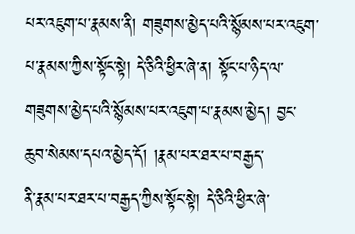པར་འཇུག་པ་རྣམས་ནི། གཟུགས་མྱེད་པའི་སྙོམས་པར་འཇུག་པ་རྣམས་ཀྱིས་སྟོང་སྟེ། དེ་ཅིའི་ཕྱིར་ཞེ་ན། སྟོང་པ་ཉིད་ལ་གཟུགས་མྱེད་པའི་སྙོམས་པར་འཇུག་པ་རྣམས་མྱེད། བྱང་ཆུབ་སེམས་དཔའ་མྱེད་དོ། །རྣམ་པར་ཐར་པ་བརྒྱད་
ནི་རྣམ་པར་ཐར་པ་བརྒྱད་ཀྱིས་སྟོང་སྟེ། དེ་ཅིའི་ཕྱིར་ཞེ་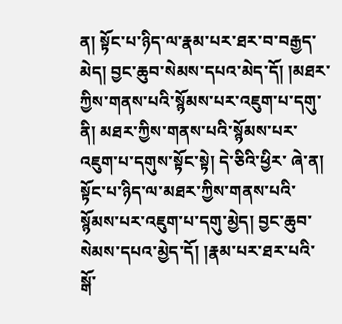ན། སྟོང་པ་ཉིད་ལ་རྣམ་པར་ཐར་བ་བརྒྱད་མེད། བྱང་ཆུབ་སེམས་དཔའ་མེད་དོ། །མཐར་ཀྱིས་གནས་པའི་སྙོམས་པར་འཇུག་པ་དགུ་ནི། མཐར་ཀྱིས་གནས་པའི་སྙོམས་པར་འཇུག་པ་དགུས་སྟོང་སྟེ། དེ་ཅིའི་ཕྱིར་ ཞེ་ན། སྟོང་པ་ཉིད་ལ་མཐར་ཀྱིས་གནས་པའི་སྙོམས་པར་འཇུག་པ་དགུ་མྱེད། བྱང་ཆུབ་སེམས་དཔའ་མྱེད་དོ། །རྣམ་པར་ཐར་པའི་སྒོ་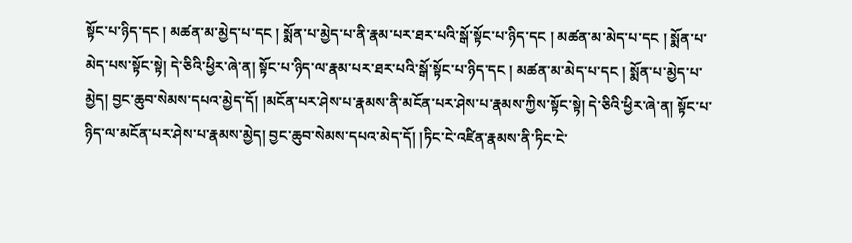སྟོང་པ་ཉིད་དང ། མཚན་མ་མྱེད་པ་དང ། སྨོན་པ་མྱེད་པ་ནི་རྣམ་པར་ཐར་པའི་སྒོ་སྟོང་པ་ཉིད་དང ། མཚན་མ་མེད་པ་དང ། སྨོན་པ་མེད་པས་སྟོང་སྟེ། དེ་ཅིའི་ཕྱིར་ཞེ་ན། སྟོང་པ་ཉིད་ལ་རྣམ་པར་ཐར་པའི་སྒོ་སྟོང་པ་ཉིད་དང ། མཚན་མ་མེད་པ་དང ། སྨོན་པ་མྱེད་པ་མྱེད། བྱང་ཆུབ་སེམས་དཔའ་མྱེད་དོ། །མངོན་པར་ཤེས་པ་རྣམས་ནི་མངོན་པར་ཤེས་པ་རྣམས་ཀྱིས་སྟོང་སྟེ། དེ་ཅིའི་ཕྱིར་ཞེ་ན། སྟོང་པ་ཉིད་ལ་མངོན་པར་ཤེས་པ་རྣམས་མྱེད། བྱང་ཆུབ་སེམས་དཔའ་མེད་དོ། །ཏིང་ངེ་འཛིན་རྣམས་ནི་ཏིང་ངེ་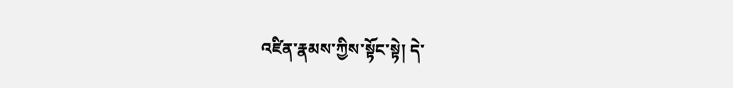འཛིན་རྣམས་ཀྱིས་སྟོང་སྟེ། དེ་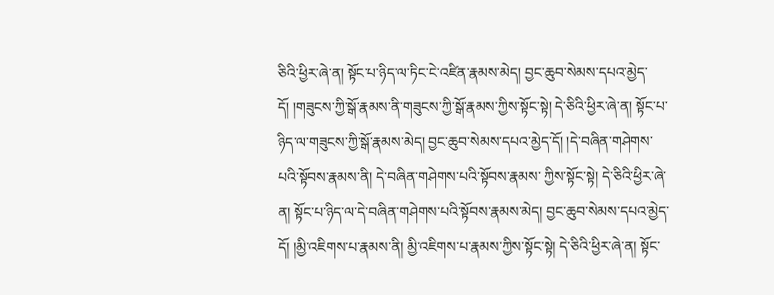ཅིའི་ཕྱིར་ཞེ་ན། སྟོང་པ་ཉིད་ལ་ཏིང་ངེ་འཛིན་རྣམས་མེད། བྱང་ཆུབ་སེམས་དཔའ་མྱེད་ དོ། །གཟུངས་ཀྱི་སྒོ་རྣམས་ནི་གཟུངས་ཀྱི་སྒོ་རྣམས་ཀྱིས་སྟོང་སྟེ། དེ་ཅིའི་ཕྱིར་ཞེ་ན། སྟོང་པ་ཉིད་ལ་གཟུངས་ཀྱི་སྒོ་རྣམས་མེད། བྱང་ཆུབ་སེམས་དཔའ་མྱེད་དོ། །དེ་བཞིན་གཤེགས་པའི་སྟོབས་རྣམས་ནི། དེ་བཞིན་གཤེགས་པའི་སྟོབས་རྣམས་ ཀྱིས་སྟོང་སྟེ། དེ་ཅིའི་ཕྱིར་ཞེ་ན། སྟོང་པ་ཉིད་ལ་དེ་བཞིན་གཤེགས་པའི་སྟོབས་རྣམས་མེད། བྱང་ཆུབ་སེམས་དཔའ་མྱེད་དོ། །མྱི་འཇིགས་པ་རྣམས་ནི། མྱི་འཇིགས་པ་རྣམས་ཀྱིས་སྟོང་སྟེ། དེ་ཅིའི་ཕྱིར་ཞེ་ན། སྟོང་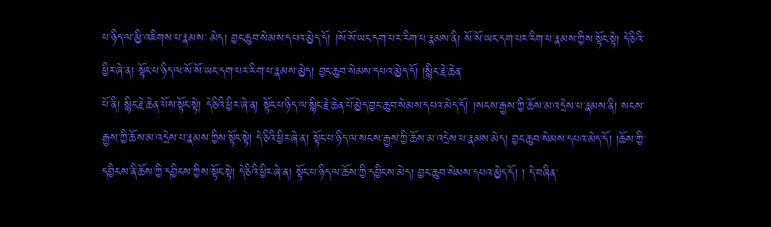པ་ཉིད་ལ་མྱི་འཇིགས་པ་རྣམས་ མེད། བྱང་ཆུབ་སེམས་དཔའ་མྱེད་དོ། །སོ་སོ་ཡང་དག་པར་རིག་པ་རྣམས་ནི། སོ་སོ་ཡང་དག་པར་རིག་པ་རྣམས་ཀྱིས་སྟོང་སྟེ། དེ་ཅིའི་ཕྱིར་ཞེ་ན། སྟོང་པ་ཉིད་ལ་སོ་སོ་ཡང་དག་པར་རིག་པ་རྣམས་མྱེད། བྱང་ཆུབ་སེམས་དཔའ་མྱེད་དོ། །སྙིང་རྗེ་ཆེན་
པོ་ནི། སྙིང་རྗེ་ཆེན་པོས་སྟོང་སྟེ། དེ་ཅིའི་ཕྱིར་ཞེ་ན། སྟོང་པ་ཉིད་ལ་སྙིང་རྗེ་ཆེན་པོ་མྱེད་བྱང་ཆུབ་སེམས་དཔའ་མེད་དོ། །སངས་རྒྱས་ཀྱི་ཆོས་མ་འདྲེས་པ་རྣམས་ནི། སངས་རྒྱས་ཀྱི་ཆོས་མ་འདྲེས་པ་རྣམས་ཀྱིས་སྟོང་སྟེ། དེ་ཅིའི་ཕྱིར་ཞེ་ན། སྟོང་པ་ཉིད་ལ་སངས་རྒྱས་ཀྱི་ཆོས་མ་འདྲེས་པ་རྣམས་མེད། བྱང་ཆུབ་སེམས་དཔའ་མེད་དོ། །ཆོས་ཀྱི་དབྱིངས་ནི་ཆོས་ཀྱི་དབྱིངས་ཀྱིས་སྟོང་སྟེ། དེ་ཅིའི་ཕྱིར་ཞེ་ན། སྟོང་པ་ཉིད་ལ་ཆོས་ཀྱི་དབྱིངས་མེད། བྱང་ཆུབ་སེམས་དཔའ་མྱེད་དོ། ། དེ་བཞིན་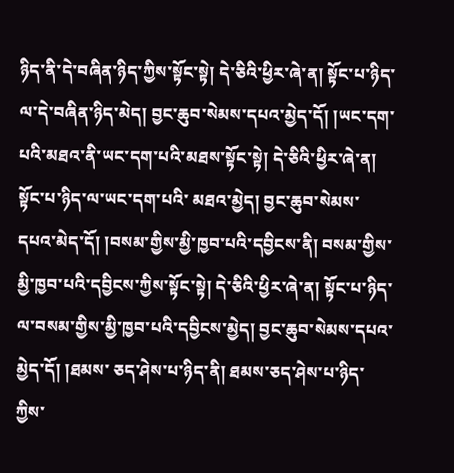ཉིད་ནི་དེ་བཞིན་ཉིད་ཀྱིས་སྟོང་སྟེ། དེ་ཅིའི་ཕྱིར་ཞེ་ན། སྟོང་པ་ཉིད་ལ་དེ་བཞིན་ཉིད་མེད། བྱང་ཆུབ་སེམས་དཔའ་མྱེད་དོ། །ཡང་དག་པའི་མཐའ་ནི་ཡང་དག་པའི་མཐས་སྟོང་སྟེ། དེ་ཅིའི་ཕྱིར་ཞེ་ན། སྟོང་པ་ཉིད་ལ་ཡང་དག་པའི་ མཐའ་མྱེད། བྱང་ཆུབ་སེམས་དཔའ་མེད་དོ། །བསམ་གྱིས་མྱི་ཁྱབ་པའི་དབྱིངས་ནི། བསམ་གྱིས་མྱི་ཁྱབ་པའི་དབྱིངས་ཀྱིས་སྟོང་སྟེ། དེ་ཅིའི་ཕྱིར་ཞེ་ན། སྟོང་པ་ཉིད་ལ་བསམ་གྱིས་མྱི་ཁྱབ་པའི་དབྱིངས་མྱེད། བྱང་ཆུབ་སེམས་དཔའ་མྱེད་དོ། །ཐམས་ ཅད་ཤེས་པ་ཉིད་ནི། ཐམས་ཅད་ཤེས་པ་ཉིད་ཀྱིས་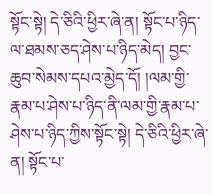སྟོང་སྟེ། དེ་ཅིའི་ཕྱིར་ཞེ་ན། སྟོང་པ་ཉིད་ལ་ཐམས་ཅད་ཤེས་པ་ཉིད་མེད། བྱང་ཆུབ་སེམས་དཔའ་མྱེད་དོ། །ལམ་གྱི་རྣམ་པ་ཤེས་པ་ཉིད་ནི་ལམ་གྱི་རྣམ་པ་ཤེས་པ་ཉིད་ཀྱིས་སྟོང་སྟེ། དེ་ཅིའི་ཕྱིར་ཞེ་ན། སྟོང་པ་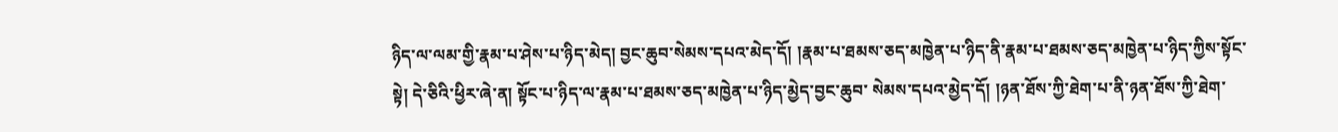ཉིད་ལ་ལམ་གྱི་རྣམ་པ་ཤེས་པ་ཉིད་མེད། བྱང་ཆུབ་སེམས་དཔའ་མེད་དོ། །རྣམ་པ་ཐམས་ཅད་མཁྱེན་པ་ཉིད་ནི་རྣམ་པ་ཐམས་ཅད་མཁྱེན་པ་ཉིད་ཀྱིས་སྟོང་སྟེ། དེ་ཅིའི་ཕྱིར་ཞེ་ན། སྟོང་པ་ཉིད་ལ་རྣམ་པ་ཐམས་ཅད་མཁྱེན་པ་ཉིད་མྱེད་བྱང་ཆུབ་ སེམས་དཔའ་མྱེད་དོ། །ཉན་ཐོས་ཀྱི་ཐེག་པ་ནི་ཉན་ཐོས་ཀྱི་ཐེག་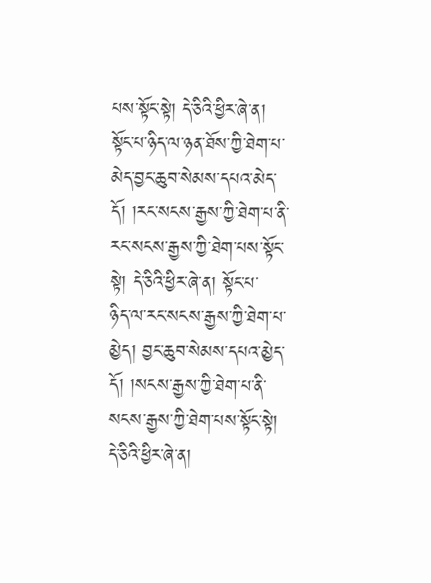པས་སྟོང་སྟེ། དེ་ཅིའི་ཕྱིར་ཞེ་ན། སྟོང་པ་ཉིད་ལ་ཉན་ཐོས་ཀྱི་ཐེག་པ་མེད་བྱང་ཆུབ་སེམས་དཔའ་མེད་དོ། །རང་སངས་རྒྱས་ཀྱི་ཐེག་པ་ནི་རང་སངས་རྒྱས་ཀྱི་ཐེག་པས་སྟོང་སྟེ། དེ་ཅིའི་ཕྱིར་ཞེ་ན། སྟོང་པ་
ཉིད་ལ་རང་སངས་རྒྱས་ཀྱི་ཐེག་པ་མྱེད། བྱང་ཆུབ་སེམས་དཔའ་མྱེད་དོ། །སངས་རྒྱས་ཀྱི་ཐེག་པ་ནི་སངས་རྒྱས་ཀྱི་ཐེག་པས་སྟོང་སྟེ། དེ་ཅིའི་ཕྱིར་ཞེ་ན།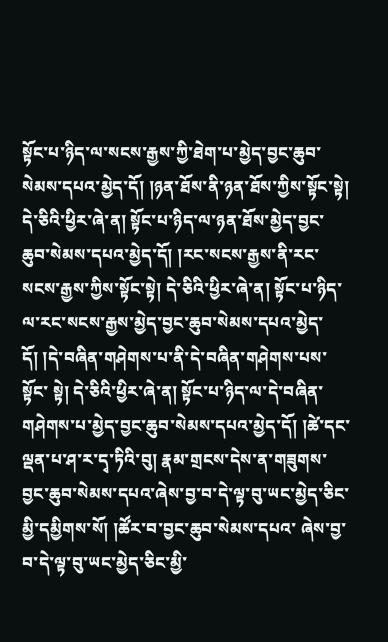སྟོང་པ་ཉིད་ལ་སངས་རྒྱས་ཀྱི་ཐེག་པ་མྱེད་བྱང་ཆུབ་སེམས་དཔའ་མྱེད་དོ། །ཉན་ཐོས་ནི་ཉན་ཐོས་ཀྱིས་སྟོང་སྟེ། དེ་ཅིའི་ཕྱིར་ཞེ་ན། སྟོང་པ་ཉིད་ལ་ཉན་ཐོས་མྱེད་བྱང་ཆུབ་སེམས་དཔའ་མྱེད་དོ། །རང་སངས་རྒྱས་ནི་རང་སངས་རྒྱས་ཀྱིས་སྟོང་སྟེ། དེ་ཅིའི་ཕྱིར་ཞེ་ན། སྟོང་པ་ཉིད་ལ་རང་སངས་རྒྱས་མྱེད་བྱང་ཆུབ་སེམས་དཔའ་མྱེད་དོ། །དེ་བཞིན་གཤེགས་པ་ནི་དེ་བཞིན་གཤེགས་པས་སྟོང་ སྟེ། དེ་ཅིའི་ཕྱིར་ཞེ་ན། སྟོང་པ་ཉིད་ལ་དེ་བཞིན་གཤེགས་པ་མྱེད་བྱང་ཆུབ་སེམས་དཔའ་མྱེད་དོ། །ཚེ་དང་ལྡན་པ་ཤ་ར་དྭ་ཏིའི་བུ། རྣམ་གྲངས་དེས་ན་གཟུགས་བྱང་ཆུབ་སེམས་དཔའ་ཞེས་བྱ་བ་དེ་ལྟ་བུ་ཡང་མྱེད་ཅིང་མྱི་དམྱིགས་སོ། །ཚོར་བ་བྱང་ཆུབ་སེམས་དཔའ་ ཞེས་བྱ་བ་དེ་ལྟ་བུ་ཡང་མྱེད་ཅིང་མྱི་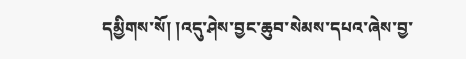དམྱིགས་སོ། །འདུ་ཤེས་བྱང་ཆུབ་སེམས་དཔའ་ཞེས་བྱ་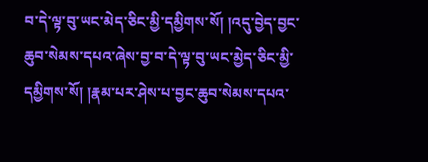བ་དེ་ལྟ་བུ་ཡང་མེད་ཅིང་མྱི་དམྱིགས་སོ། །འདུ་བྱེད་བྱང་ཆུབ་སེམས་དཔའ་ཞེས་བྱ་བ་དེ་ལྟ་བུ་ཡང་མྱེད་ཅིང་མྱི་དམྱིགས་སོ། །རྣམ་པར་ཤེས་པ་བྱང་ཆུབ་སེམས་དཔའ་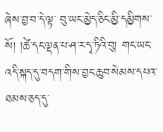ཞེས་བྱ་བ་དེ་ལྟ་ བུ་ཡང་མྱེད་ཅིང་མྱི་དམྱིགས་སོ། །ཚེ་དང་ལྡན་པ་ཤ་ར་དྭ་ཏིའི་བུ། གང་ཡང་འདི་སྐད་དུ་བདག་གིས་བྱང་ཆུབ་སེམས་དཔའ་ཐམས་ཅད་དུ་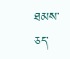ཐམས་ཅད་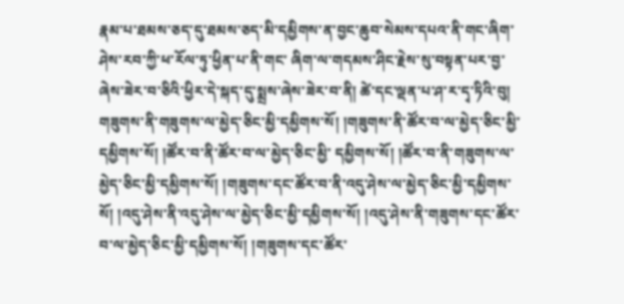རྣམ་པ་ཐམས་ཅད་དུ་ཐམས་ཅད་མི་དམྱིགས་ན་བྱང་ཆུབ་སེམས་དཔའ་ནི་གང་ཞིག་ཤེས་རབ་ཀྱི་ཕ་རོལ་ཏུ་ཕྱིན་པ་ནི་གང་ ཞིག་ལ་གདམས་ཤིང་རྗེས་སུ་བསྟན་པར་བྱ་ཞེས་ཟེར་བ་ཅིའི་ཕྱིར་དེ་སྐད་དུ་སྨྲས་ཞེས་ཟེར་བ་ནི། ཚེ་དང་ལྡན་པ་ཤ་ར་དྭ་ཏིའི་བུ། གཟུགས་ནི་གཟུགས་ལ་མྱེད་ཅིང་མྱི་དམྱིགས་སོ། །གཟུགས་ནི་ཚོར་བ་ལ་མྱེད་ཅིང་མྱི་དམྱིགས་སོ། །ཚོར་བ་ནི་ཚོར་བ་ལ་མྱེད་ཅིང་མྱི་ དམྱིགས་སོ། །ཚོར་བ་ནི་གཟུགས་ལ་མྱེད་ཅིང་མྱི་དམྱིགས་སོ། །གཟུགས་དང་ཚོར་བ་ནི་འདུ་ཤེས་ལ་མྱེད་ཅིང་མྱི་དམྱིགས་སོ། །འདུ་ཤེས་ནི་འདུ་ཤེས་ལ་མྱེད་ཅིང་མྱི་དམྱིགས་སོ། །འདུ་ཤེས་ནི་གཟུགས་དང་ཚོར་བ་ལ་མྱེད་ཅིང་མྱི་དམྱིགས་སོ། །གཟུགས་དང་ཚོར་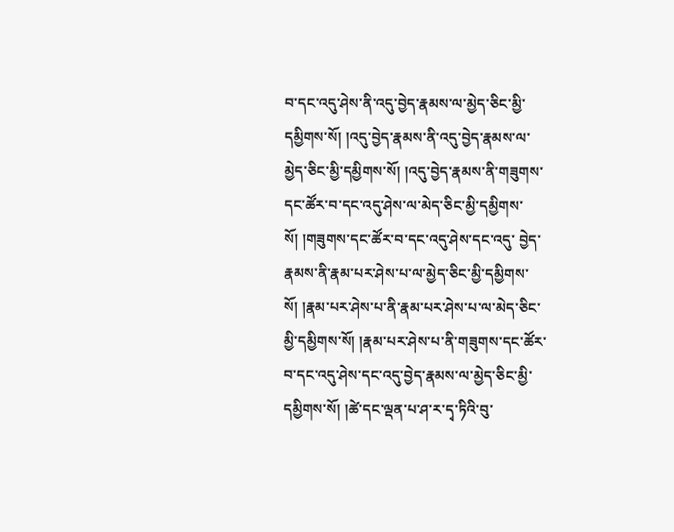བ་དང་འདུ་ཤེས་ནི་འདུ་བྱེད་རྣམས་ལ་མྱེད་ཅིང་མྱི་དམྱིགས་སོ། །འདུ་བྱེད་རྣམས་ནི་འདུ་བྱེད་རྣམས་ལ་མྱེད་ཅིང་མྱི་དམྱིགས་སོ། །འདུ་བྱེད་རྣམས་ནི་གཟུགས་དང་ཚོར་བ་དང་འདུ་ཤེས་ལ་མེད་ཅིང་མྱི་དམྱིགས་སོ། །གཟུགས་དང་ཚོར་བ་དང་འདུ་ཤེས་དང་འདུ་ བྱེད་རྣམས་ནི་རྣམ་པར་ཤེས་པ་ལ་མྱེད་ཅིང་མྱི་དམྱིགས་སོ། །རྣམ་པར་ཤེས་པ་ནི་རྣམ་པར་ཤེས་པ་ལ་མེད་ཅིང་མྱི་དམྱིགས་སོ། །རྣམ་པར་ཤེས་པ་ནི་གཟུགས་དང་ཚོར་བ་དང་འདུ་ཤེས་དང་འདུ་བྱེད་རྣམས་ལ་མྱེད་ཅིང་མྱི་དམྱིགས་སོ། །ཚེ་དང་ལྡན་པ་ཤ་ར་དྭ་ཏིའི་བུ་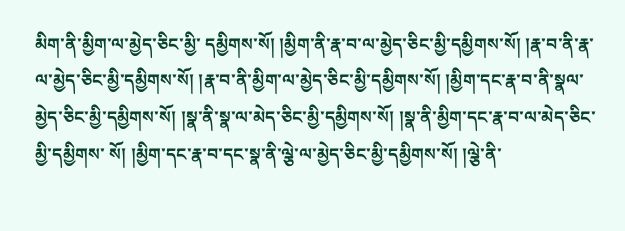མིག་ནི་མྱིག་ལ་མྱེད་ཅིང་མྱི་ དམྱིགས་སོ། །མྱིག་ནི་རྣ་བ་ལ་མྱེད་ཅིང་མྱི་དམྱིགས་སོ། །རྣ་བ་ནི་རྣ་ལ་མྱེད་ཅིང་མྱི་དམྱིགས་སོ། །རྣ་བ་ནི་མྱིག་ལ་མྱེད་ཅིང་མྱི་དམྱིགས་སོ། །མྱིག་དང་རྣ་བ་ནི་སྣལ་མྱེད་ཅིང་མྱི་དམྱིགས་སོ། །སྣ་ནི་སྣ་ལ་མེད་ཅིང་མྱི་དམྱིགས་སོ། །སྣ་ནི་མྱིག་དང་རྣ་བ་ལ་མེད་ཅིང་མྱི་དམྱིགས་ སོ། །མྱིག་དང་རྣ་བ་དང་སྣ་ནི་ལྕེ་ལ་མྱེད་ཅིང་མྱི་དམྱིགས་སོ། །ལྕེ་ནི་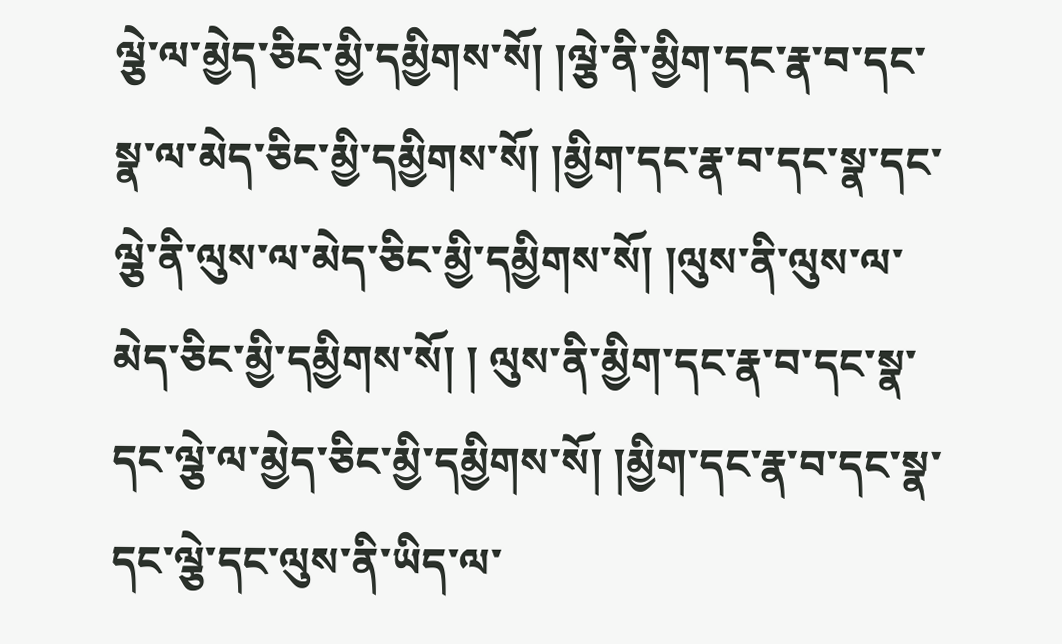ལྕེ་ལ་མྱེད་ཅིང་མྱི་དམྱིགས་སོ། །ལྕེ་ནི་མྱིག་དང་རྣ་བ་དང་སྣ་ལ་མེད་ཅིང་མྱི་དམྱིགས་སོ། །མྱིག་དང་རྣ་བ་དང་སྣ་དང་ལྕེ་ནི་ལུས་ལ་མེད་ཅིང་མྱི་དམྱིགས་སོ། །ལུས་ནི་ལུས་ལ་མེད་ཅིང་མྱི་དམྱིགས་སོ། ། ལུས་ནི་མྱིག་དང་རྣ་བ་དང་སྣ་དང་ལྕེ་ལ་མྱེད་ཅིང་མྱི་དམྱིགས་སོ། །མྱིག་དང་རྣ་བ་དང་སྣ་དང་ལྕེ་དང་ལུས་ནི་ཡིད་ལ་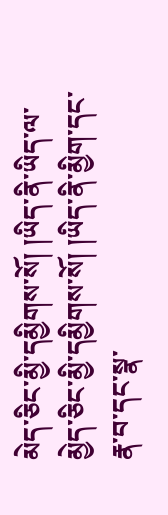མེད་ཅིང་མྱི་དམྱིགས་སོ། །ཡིད་ནི་ཡིད་ལ་མྱེད་ཅིང་མྱི་དམྱིགས་སོ། །ཡིད་ནི་མྱིག་དང་རྣ་བ་དང་སྣ་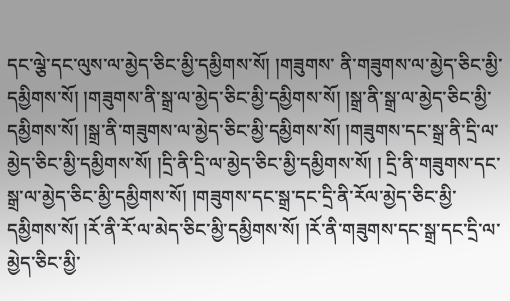དང་ལྕེ་དང་ལུས་ལ་མྱེད་ཅིང་མྱི་དམྱིགས་སོ། །གཟུགས་ ནི་གཟུགས་ལ་མྱེད་ཅིང་མྱི་དམྱིགས་སོ། །གཟུགས་ནི་སྒྲ་ལ་མྱེད་ཅིང་མྱི་དམྱིགས་སོ། །སྒྲ་ནི་སྒྲ་ལ་མྱེད་ཅིང་མྱི་དམྱིགས་སོ། །སྒྲ་ནི་གཟུགས་ལ་མྱེད་ཅིང་མྱི་དམྱིགས་སོ། །གཟུགས་དང་སྒྲ་ནི་དྲི་ལ་མྱེད་ཅིང་མྱི་དམྱིགས་སོ། །དྲི་ནི་དྲི་ལ་མྱེད་ཅིང་མྱི་དམྱིགས་སོ། ། དྲི་ནི་གཟུགས་དང་སྒྲ་ལ་མྱེད་ཅིང་མྱི་དམྱིགས་སོ། །གཟུགས་དང་སྒྲ་དང་དྲི་ནི་རོལ་མྱེད་ཅིང་མྱི་དམྱིགས་སོ། །རོ་ནི་རོ་ལ་མེད་ཅིང་མྱི་དམྱིགས་སོ། །རོ་ནི་གཟུགས་དང་སྒྲ་དང་དྲི་ལ་མྱེད་ཅིང་མྱི་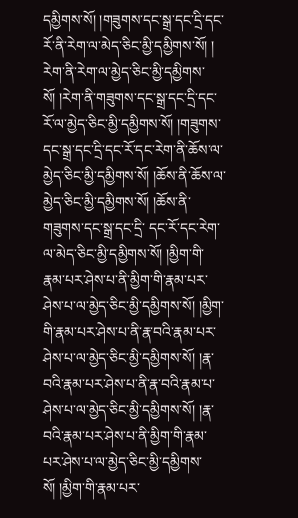དམྱིགས་སོ། །གཟུགས་དང་སྒྲ་དང་དྲི་དང་རོ་ནི་རེག་ལ་མེད་ཅིང་མྱི་དམྱིགས་སོ། །
རེག་ནི་རེག་ལ་མྱེད་ཅིང་མྱི་དམྱིགས་སོ། །རེག་ནི་གཟུགས་དང་སྒྲ་དང་དྲི་དང་རོ་ལ་མྱེད་ཅིང་མྱི་དམྱིགས་སོ། །གཟུགས་དང་སྒྲ་དང་དྲི་དང་རོ་དང་རེག་ནི་ཆོས་ལ་མྱེད་ཅིང་མྱི་དམྱིགས་སོ། །ཆོས་ནི་ཆོས་ལ་མྱེད་ཅིང་མྱི་དམྱིགས་སོ། །ཆོས་ནི་གཟུགས་དང་སྒྲ་དང་དྲི་ དང་རོ་དང་རེག་ལ་མེད་ཅིང་མྱི་དམྱིགས་སོ། །མྱིག་གི་རྣམ་པར་ཤེས་པ་ནི་མྱིག་གི་རྣམ་པར་ཤེས་པ་ལ་མྱེད་ཅིང་མྱི་དམྱིགས་སོ། །མྱིག་གི་རྣམ་པར་ཤེས་པ་ནི་རྣ་བའི་རྣམ་པར་ཤེས་པ་ལ་མྱེད་ཅིང་མྱི་དམྱིགས་སོ། །རྣ་བའི་རྣམ་པར་ཤེས་པ་ནི་རྣ་བའི་རྣམ་པ་ ཤེས་པ་ལ་མྱེད་ཅིང་མྱི་དམྱིགས་སོ། །རྣ་བའི་རྣམ་པར་ཤེས་པ་ནི་མྱིག་གི་རྣམ་པར་ཤེས་པ་ལ་མྱེད་ཅིང་མྱི་དམྱིགས་སོ། །མྱིག་གི་རྣམ་པར་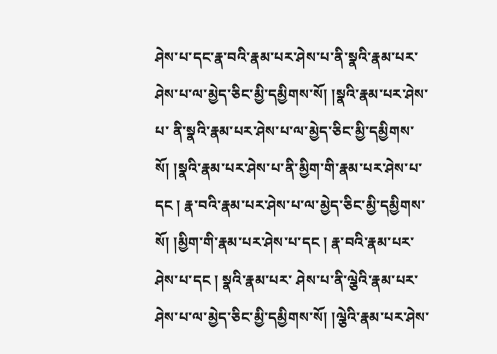ཤེས་པ་དང་རྣ་བའི་རྣམ་པར་ཤེས་པ་ནི་སྣའི་རྣམ་པར་ཤེས་པ་ལ་མྱེད་ཅིང་མྱི་དམྱིགས་སོ། །སྣའི་རྣམ་པར་ཤེས་པ་ ནི་སྣའི་རྣམ་པར་ཤེས་པ་ལ་མྱེད་ཅིང་མྱི་དམྱིགས་སོ། །སྣའི་རྣམ་པར་ཤེས་པ་ནི་མྱིག་གི་རྣམ་པར་ཤེས་པ་དང ། རྣ་བའི་རྣམ་པར་ཤེས་པ་ལ་མྱེད་ཅིང་མྱི་དམྱིགས་སོ། །མྱིག་གི་རྣམ་པར་ཤེས་པ་དང ། རྣ་བའི་རྣམ་པར་ཤེས་པ་དང ། སྣའི་རྣམ་པར་ ཤེས་པ་ནི་ལྕེའི་རྣམ་པར་ཤེས་པ་ལ་མྱེད་ཅིང་མྱི་དམྱིགས་སོ། །ལྕེའི་རྣམ་པར་ཤེས་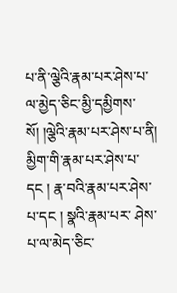པ་ནི་ལྕེའི་རྣམ་པར་ཤེས་པ་ལ་མྱེད་ཅིང་མྱི་དམྱིགས་སོ། །ལྕེའི་རྣམ་པར་ཤེས་པ་ནི། མྱིག་གི་རྣམ་པར་ཤེས་པ་དང ། རྣ་བའི་རྣམ་པར་ཤེས་པ་དང ། སྣའི་རྣམ་པར་ ཤེས་པ་ལ་མེད་ཅིང་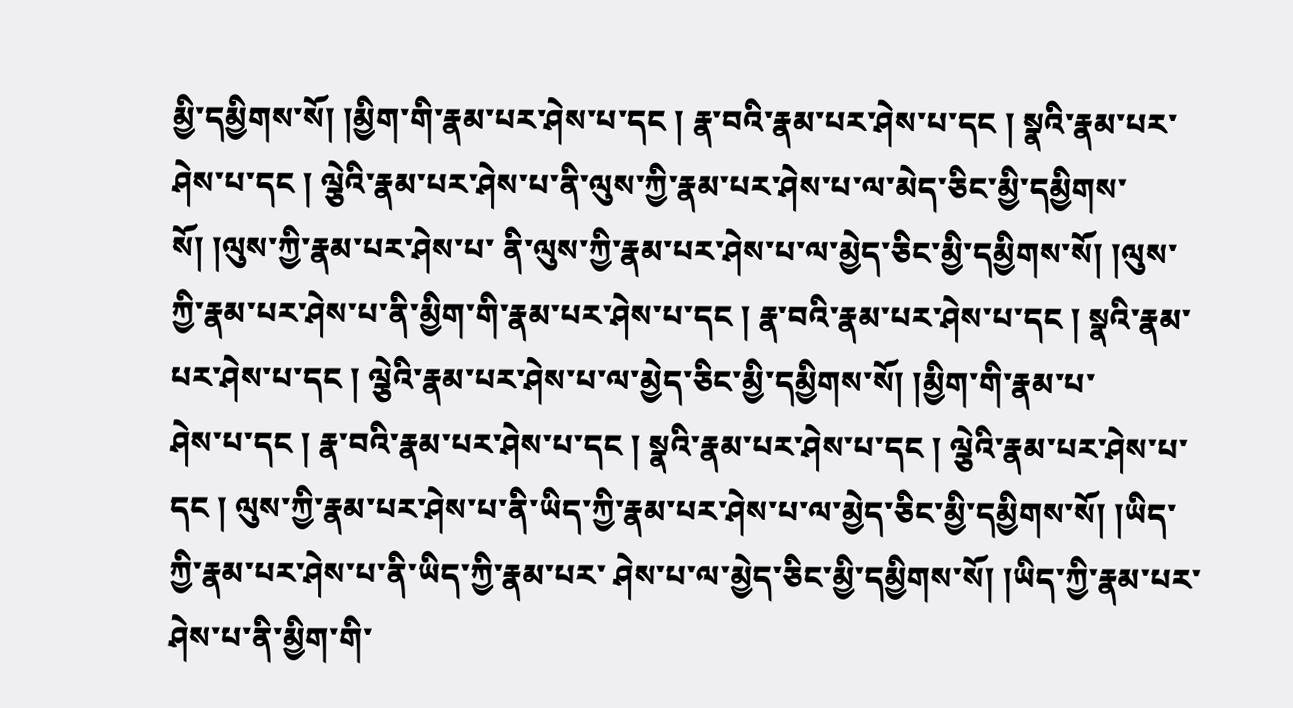མྱི་དམྱིགས་སོ། །མྱིག་གི་རྣམ་པར་ཤེས་པ་དང ། རྣ་བའི་རྣམ་པར་ཤེས་པ་དང ། སྣའི་རྣམ་པར་ཤེས་པ་དང ། ལྕེའི་རྣམ་པར་ཤེས་པ་ནི་ལུས་ཀྱི་རྣམ་པར་ཤེས་པ་ལ་མེད་ཅིང་མྱི་དམྱིགས་སོ། །ལུས་ཀྱི་རྣམ་པར་ཤེས་པ་ ནི་ལུས་ཀྱི་རྣམ་པར་ཤེས་པ་ལ་མྱེད་ཅིང་མྱི་དམྱིགས་སོ། །ལུས་ཀྱི་རྣམ་པར་ཤེས་པ་ནི་མྱིག་གི་རྣམ་པར་ཤེས་པ་དང ། རྣ་བའི་རྣམ་པར་ཤེས་པ་དང ། སྣའི་རྣམ་པར་ཤེས་པ་དང ། ལྕེའི་རྣམ་པར་ཤེས་པ་ལ་མྱེད་ཅིང་མྱི་དམྱིགས་སོ། །མྱིག་གི་རྣམ་པ་
ཤེས་པ་དང ། རྣ་བའི་རྣམ་པར་ཤེས་པ་དང ། སྣའི་རྣམ་པར་ཤེས་པ་དང ། ལྕེའི་རྣམ་པར་ཤེས་པ་དང ། ལུས་ཀྱི་རྣམ་པར་ཤེས་པ་ནི་ཡིད་ཀྱི་རྣམ་པར་ཤེས་པ་ལ་མྱེད་ཅིང་མྱི་དམྱིགས་སོ། །ཡིད་ཀྱི་རྣམ་པར་ཤེས་པ་ནི་ཡིད་ཀྱི་རྣམ་པར་ ཤེས་པ་ལ་མྱེད་ཅིང་མྱི་དམྱིགས་སོ། །ཡིད་ཀྱི་རྣམ་པར་ཤེས་པ་ནི་མྱིག་གི་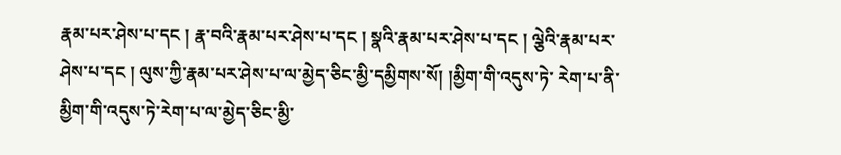རྣམ་པར་ཤེས་པ་དང ། རྣ་བའི་རྣམ་པར་ཤེས་པ་དང ། སྣའི་རྣམ་པར་ཤེས་པ་དང ། ལྕེའི་རྣམ་པར་ཤེས་པ་དང ། ལུས་ཀྱི་རྣམ་པར་ཤེས་པ་ལ་མྱེད་ཅིང་མྱི་དམྱིགས་སོ། །མྱིག་གི་འདུས་ཏེ་ རེག་པ་ནི་མྱིག་གི་འདུས་ཏེ་རེག་པ་ལ་མྱེད་ཅིང་མྱི་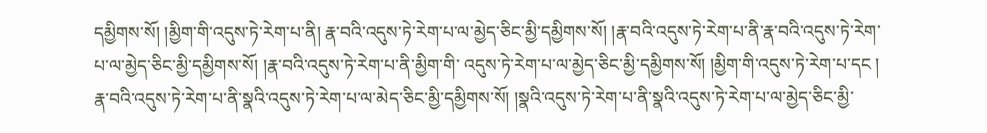དམྱིགས་སོ། །མྱིག་གི་འདུས་ཏེ་རེག་པ་ནི། རྣ་བའི་འདུས་ཏེ་རེག་པ་ལ་མྱེད་ཅིང་མྱི་དམྱིགས་སོ། །རྣ་བའི་འདུས་ཏེ་རེག་པ་ནི་རྣ་བའི་འདུས་ཏེ་རེག་པ་ལ་མྱེད་ཅིང་མྱི་དམྱིགས་སོ། །རྣ་བའི་འདུས་ཏེ་རེག་པ་ནི་མྱིག་གི་ འདུས་ཏེ་རེག་པ་ལ་མྱེད་ཅིང་མྱི་དམྱིགས་སོ། །མྱིག་གི་འདུས་ཏེ་རེག་པ་དང ། རྣ་བའི་འདུས་ཏེ་རེག་པ་ནི་སྣའི་འདུས་ཏེ་རེག་པ་ལ་མེད་ཅིང་མྱི་དམྱིགས་སོ། །སྣའི་འདུས་ཏེ་རེག་པ་ནི་སྣའི་འདུས་ཏེ་རེག་པ་ལ་མྱེད་ཅིང་མྱི་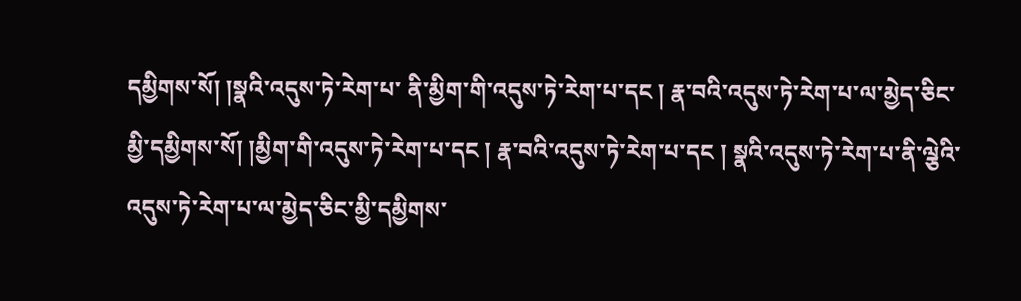དམྱིགས་སོ། །སྣའི་འདུས་ཏེ་རེག་པ་ ནི་མྱིག་གི་འདུས་ཏེ་རེག་པ་དང ། རྣ་བའི་འདུས་ཏེ་རེག་པ་ལ་མྱེད་ཅིང་མྱི་དམྱིགས་སོ། །མྱིག་གི་འདུས་ཏེ་རེག་པ་དང ། རྣ་བའི་འདུས་ཏེ་རེག་པ་དང ། སྣའི་འདུས་ཏེ་རེག་པ་ནི་ལྕེའི་འདུས་ཏེ་རེག་པ་ལ་མྱེད་ཅིང་མྱི་དམྱིགས་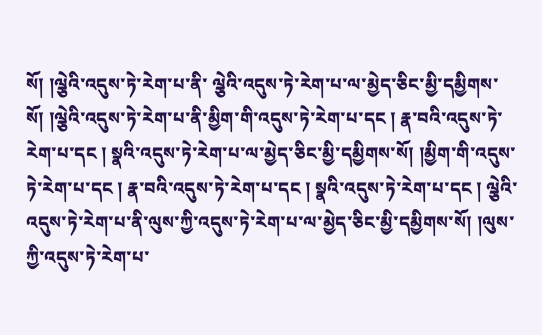སོ། །ལྕེའི་འདུས་ཏེ་རེག་པ་ནི་ ལྕེའི་འདུས་ཏེ་རེག་པ་ལ་མྱེད་ཅིང་མྱི་དམྱིགས་སོ། །ལྕེའི་འདུས་ཏེ་རེག་པ་ནི་མྱིག་གི་འདུས་ཏེ་རེག་པ་དང ། རྣ་བའི་འདུས་ཏེ་རེག་པ་དང ། སྣའི་འདུས་ཏེ་རེག་པ་ལ་མྱེད་ཅིང་མྱི་དམྱིགས་སོ། །མྱིག་གི་འདུས་ཏེ་རེག་པ་དང ། རྣ་བའི་འདུས་ཏེ་རེག་པ་དང ། སྣའི་འདུས་ཏེ་རེག་པ་དང ། ལྕེའི་འདུས་ཏེ་རེག་པ་ནི་ལུས་ཀྱི་འདུས་ཏེ་རེག་པ་ལ་མྱེད་ཅིང་མྱི་དམྱིགས་སོ། །ལུས་ཀྱི་འདུས་ཏེ་རེག་པ་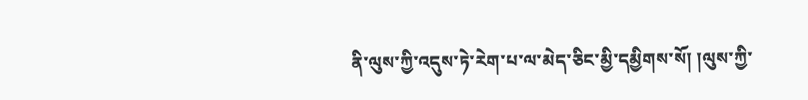ནི་ལུས་ཀྱི་འདུས་ཏེ་རེག་པ་ལ་མེད་ཅིང་མྱི་དམྱིགས་སོ། །ལུས་ཀྱི་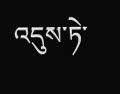འདུས་ཏེ་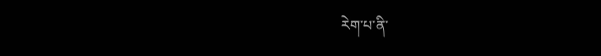རེག་པ་ནི་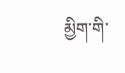མྱིག་གི་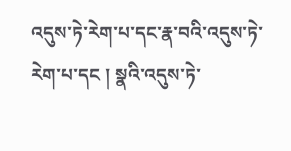འདུས་ཏེ་རེག་པ་དང་རྣ་བའི་འདུས་ཏེ་རེག་པ་དང ། སྣའི་འདུས་ཏེ་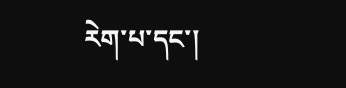རེག་པ་དང་།